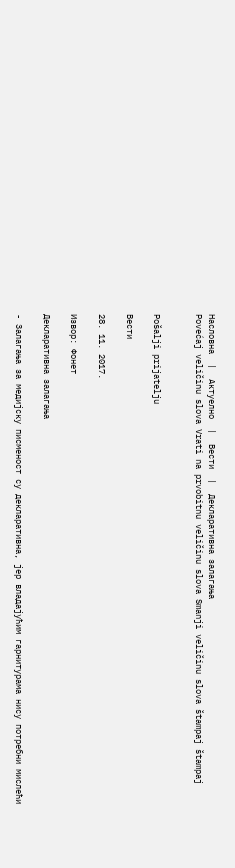Насловна  |  Актуелно  |  Вести  |  Декларативна залагања
Povećaj veličinu slova Vrati na prvobitnu veličinu slova Smanji veličinu slova štampaj štampaj


Pošalji prijatelju

Вести

28. 11. 2017.

Извор: Фонет

Декларативна залагања

- Залагања за медијску писменост су декларативна, јер владајућим гарнитурама нису потребни мислећи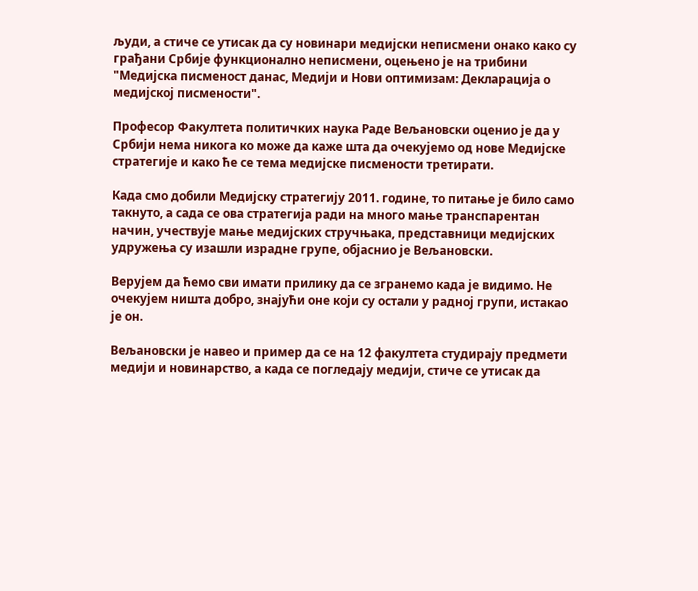људи, а стиче се утисак да су новинари медијски неписмени онако како су грађани Србије функционално неписмени, оцењено је на трибини "Медијска писменост данас, Медији и Нови оптимизам: Декларација о медијској писмености".

Професор Факултета политичких наука Раде Вељановски оценио је да у Србији нема никога ко може да каже шта да очекујемо од нове Медијске стратегије и како ће се тема медијске писмености третирати.

Када смо добили Медијску стратегију 2011. године, то питање је било само такнуто, а сада се ова стратегија ради на много мање транспарентан начин, учествује мање медијских стручњака, представници медијских удружења су изашли израдне групе, објаснио је Вељановски.

Верујем да ћемо сви имати прилику да се згранемо када је видимо. Не очекујем ништа добро, знајући оне који су остали у радној групи, истакао је он.

Вељановски је навео и пример да се на 12 факултета студирају предмети медији и новинарство, а када се погледају медији, стиче се утисак да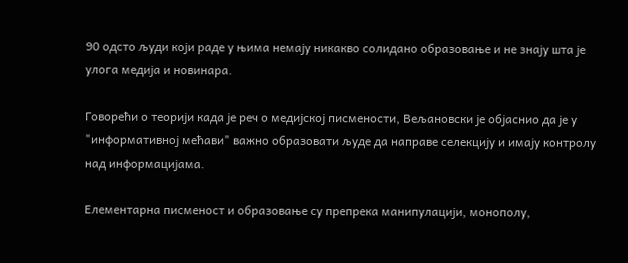90 одсто људи који раде у њима немају никакво солидано образовање и не знају шта је улога медија и новинара.

Говорећи о теорији када је реч о медијској писмености, Вељановски је објаснио да је у "информативној мећави" важно образовати људе да направе селекцију и имају контролу над информацијама.

Елементарна писменост и образовање су препрека манипулацији, монополу,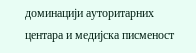доминацији ауторитарних центара и медијска писменост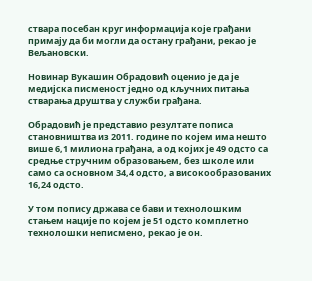ствара посебан круг информација које грађани примају да би могли да остану грађани, рекао је Вељановски.

Новинар Вукашин Обрадовић оценио је да је медијска писменост једно од кључних питања стварања друштва у служби грађана.

Обрадовић је представио резултате пописа становништва из 2011. године по којем има нешто више 6,1 милиона грађана, а од којих је 49 одсто са средње стручним образовањем, без школе или само са основном 34,4 одсто, а високообразованих 16,24 одсто.

У том попису држава се бави и технолошким стањем нације по којем је 51 одсто комплетно технолошки неписмено, рекао је он.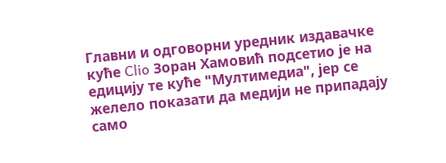Главни и одговорни уредник издавачке куће Clio Зоран Хамовић подсетио је на едицију те куће "Мултимедиа", јер се желело показати да медији не припадају само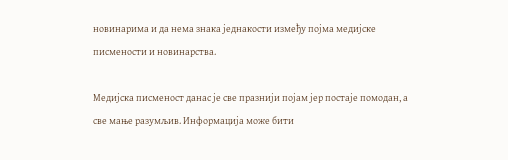новинарима и да нема знака једнакости између појма медијске писмености и новинарства.

Медијска писменост данас је све празнији појам јер постаје помодан, а све мање разумљив. Информација може бити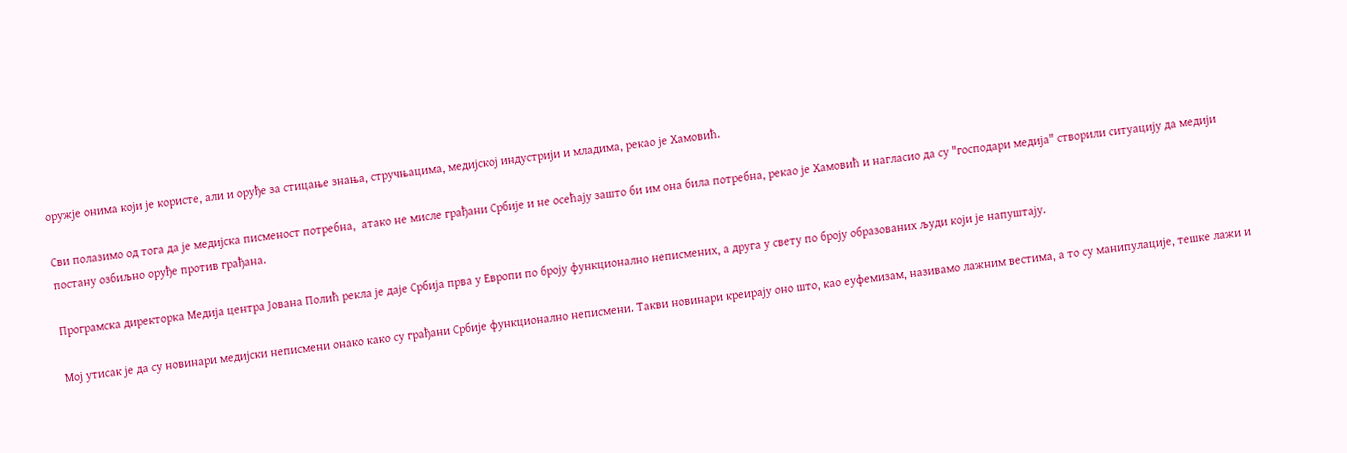оружје онима који је користе, али и оруђе за стицање знања, стручњацима, медијској индустрији и младима, рекао је Хамовић.

Сви полазимо од тога да је медијска писменост потребна,  атако не мисле грађани Србије и не осећају зашто би им она била потребна, рекао је Хамовић и нагласио да су "господари медија" створили ситуацију да медији постану озбиљно оруђе против грађана.

Програмска директорка Медија центра Јована Полић рекла је даје Србија прва у Европи по броју функционално неписмених, а друга у свету по броју образованих људи који је напуштају.

Мој утисак је да су новинари медијски неписмени онако како су грађани Србије функционално неписмени. Такви новинари креирају оно што, као еуфемизам, називамо лажним вестима, а то су манипулације, тешке лажи и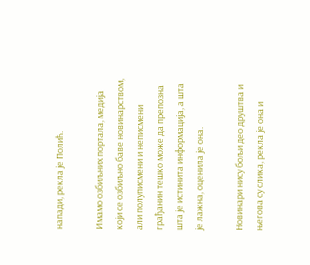напади, рекла је Полић.

Имамо озбиљних портала, медија који се озбиљно баве новинарством, али полуписмени и неписмени грађанин тешко може да препозна шта је истинита информација, а шта је лажна, оценила је она.

Новинари нису бољи део друштва и његова су слика, рекла је она и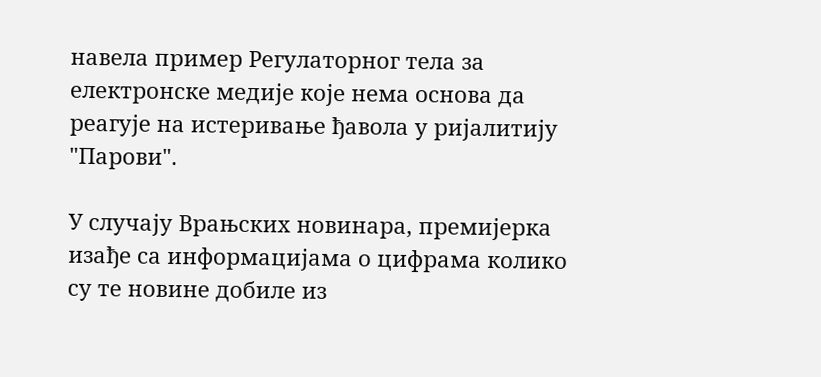навела пример Регулаторног тела за електронске медије које нема основа да реагује на истеривање ђавола у ријалитију "Парови".

У случају Врањских новинара, премијерка изађе са информацијама о цифрама колико су те новине добиле из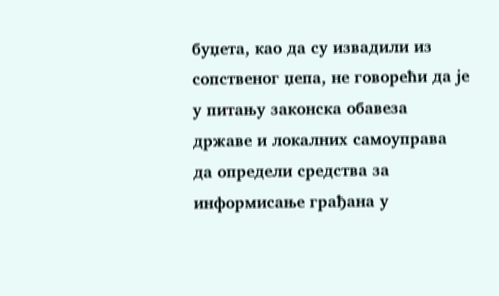буџета, као да су извадили из сопственог џепа, не говорећи да је у питању законска обавеза државе и локалних самоуправа да определи средства за информисање грађана у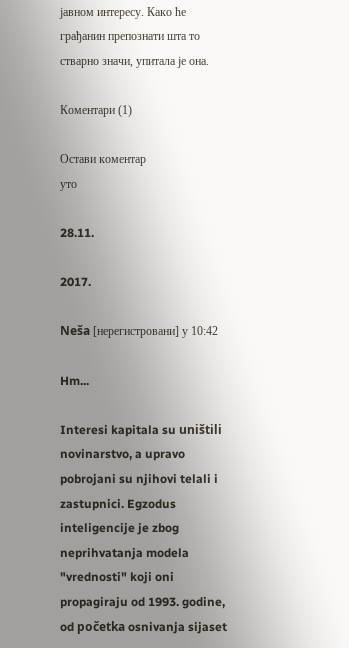јавном интересу. Како ће грађанин препознати шта то стварно значи, упитала је она.

Коментари (1)

Остави коментар
уто

28.11.

2017.

Neša [нерегистровани] у 10:42

Hm...

Interesi kapitala su uništili novinarstvo, a upravo pobrojani su njihovi telali i zastupnici. Egzodus inteligencije je zbog neprihvatanja modela "vrednosti" koji oni propagiraju od 1993. godine, od početka osnivanja sijaset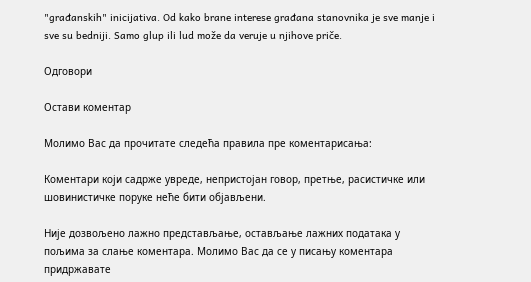"građanskih" inicijativa. Od kako brane interese građana stanovnika je sve manje i sve su bedniji. Samo glup ili lud može da veruje u njihove priče.

Одговори

Остави коментар

Молимо Вас да прочитате следећа правила пре коментарисања:

Коментари који садрже увреде, непристојан говор, претње, расистичке или шовинистичке поруке неће бити објављени.

Није дозвољено лажно представљање, остављање лажних података у пољима за слање коментара. Молимо Вас да се у писању коментара придржавате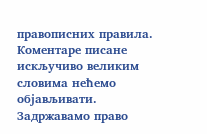правописних правила. Коментаре писане искључиво великим словима нећемо објављивати. Задржавамо право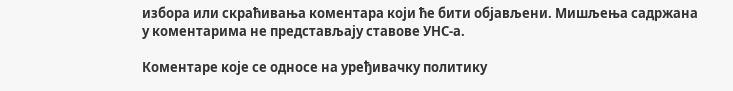избора или скраћивања коментара који ће бити објављени. Мишљења садржана у коментарима не представљају ставове УНС-а.

Коментаре које се односе на уређивачку политику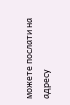можете послати на адресу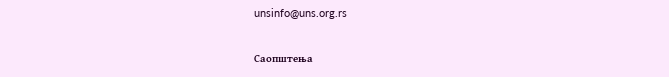unsinfo@uns.org.rs

Саопштења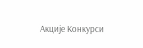Акције Конкурси